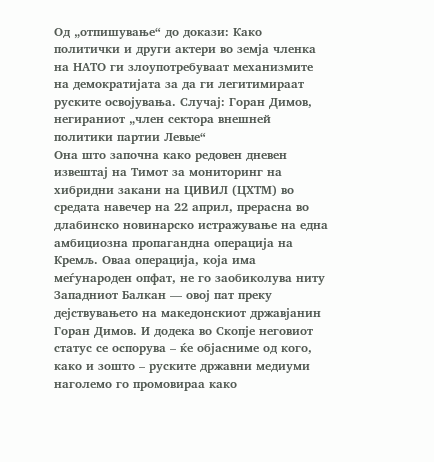Од „отпишување“ до докази: Како политички и други актери во земја членка на НАТО ги злоупотребуваат механизмите на демократијата за да ги легитимираат руските освојувања. Случај: Горан Димов, негираниот „член сектора внешней политики партии Левые“
Она што започна како редовен дневен извештај на Тимот за мониторинг на хибридни закани на ЦИВИЛ (ЦХТМ) во средата навечер на 22 април, прерасна во длабинско новинарско истражување на една амбициозна пропагандна операција на Кремљ. Оваа операција, која има меѓународен опфат, не го заобиколува ниту Западниот Балкан — овој пат преку дејствувањето на македонскиот државјанин Горан Димов. И додека во Скопје неговиот статус се оспорува – ќе објасниме од кого, како и зошто – руските државни медиуми наголемо го промовираа како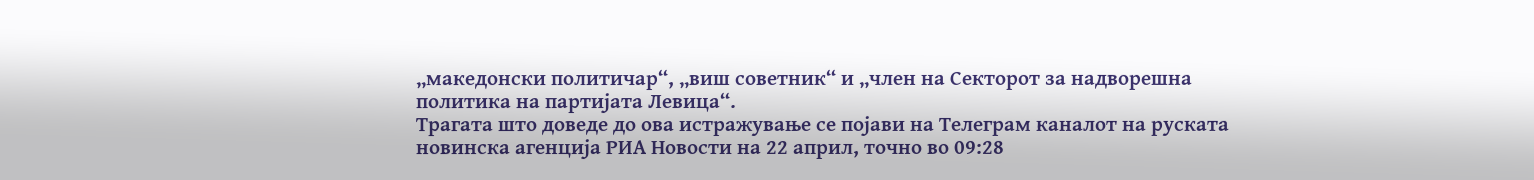„македонски политичар“, „виш советник“ и „член на Секторот за надворешна политика на партијата Левица“.
Трагата што доведе до ова истражување се појави на Телеграм каналот на руската новинска агенција РИА Новости на 22 април, точно во 09:28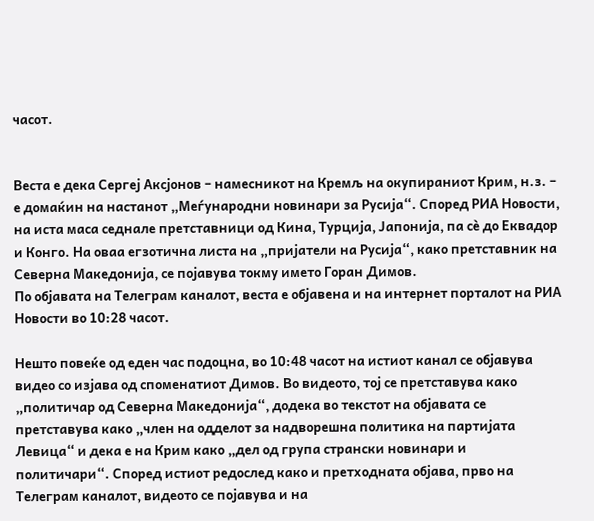часот.


Веста е дека Сергеј Аксјонов – намесникот на Кремљ на окупираниот Крим, н.з. – е домаќин на настанот „Меѓународни новинари за Русија“. Според РИА Новости, на иста маса седнале претставници од Кина, Турција, Јапонија, па сè до Еквадор и Конго. На оваа егзотична листа на „пријатели на Русија“, како претставник на Северна Македонија, се појавува токму името Горан Димов.
По објавата на Телеграм каналот, веста е објавена и на интернет порталот на РИА Новости во 10:28 часот.

Нешто повеќе од еден час подоцна, во 10:48 часот на истиот канал се објавува видео со изјава од споменатиот Димов. Во видеото, тој се претставува како „политичар од Северна Македонија“, додека во текстот на објавата се претставува како „член на одделот за надворешна политика на партијата Левица“ и дека е на Крим како „дел од група странски новинари и политичари“. Според истиот редослед како и претходната објава, прво на Телеграм каналот, видеото се појавува и на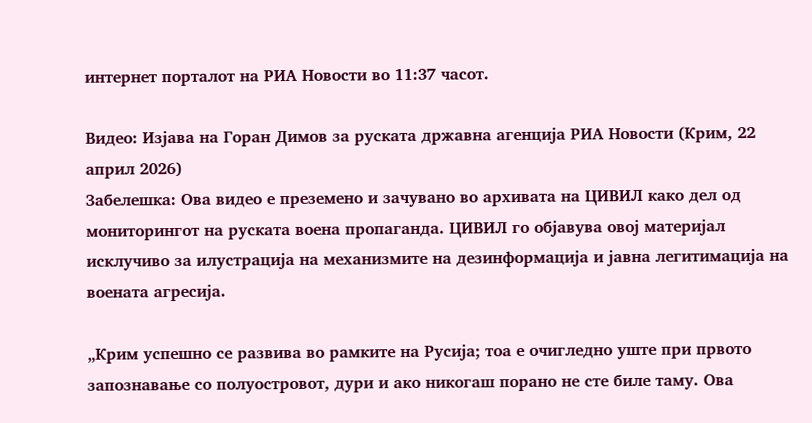интернет порталот на РИА Новости во 11:37 часот.

Видео: Изјава на Горан Димов за руската државна агенција РИА Новости (Крим, 22 април 2026)
Забелешка: Ова видео е преземено и зачувано во архивата на ЦИВИЛ како дел од мониторингот на руската воена пропаганда. ЦИВИЛ го објавува овој материјал исклучиво за илустрација на механизмите на дезинформација и јавна легитимација на воената агресија.

„Крим успешно се развива во рамките на Русија; тоа е очигледно уште при првото запознавање со полуостровот, дури и ако никогаш порано не сте биле таму. Ова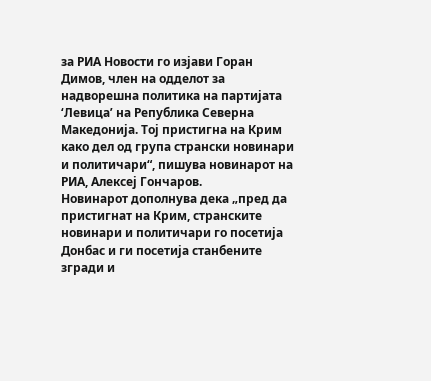за РИА Новости го изјави Горан Димов, член на одделот за надворешна политика на партијата ‘Левица’ на Република Северна Македонија. Тој пристигна на Крим како дел од група странски новинари и политичари“, пишува новинарот на РИА, Алексеј Гончаров.
Новинарот дополнува дека „пред да пристигнат на Крим, странските новинари и политичари го посетија Донбас и ги посетија станбените згради и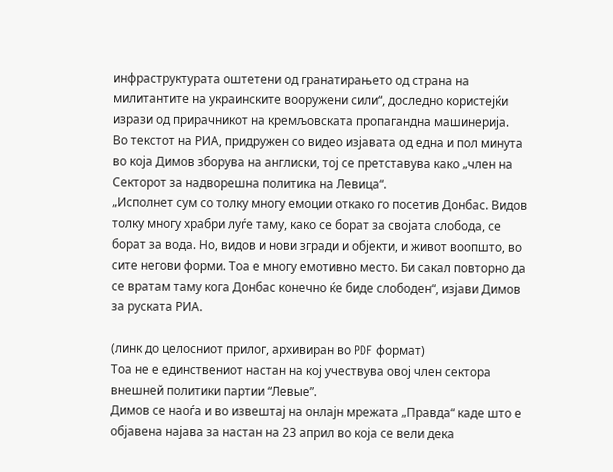инфраструктурата оштетени од гранатирањето од страна на милитантите на украинските вооружени сили“, доследно користејќи изрази од прирачникот на кремљовската пропагандна машинерија.
Во текстот на РИА, придружен со видео изјавата од една и пол минута во која Димов зборува на англиски, тој се претставува како „член на Секторот за надворешна политика на Левица“.
„Исполнет сум со толку многу емоции откако го посетив Донбас. Видов толку многу храбри луѓе таму, како се борат за својата слобода, се борат за вода. Но, видов и нови згради и објекти, и живот воопшто, во сите негови форми. Тоа е многу емотивно место. Би сакал повторно да се вратам таму кога Донбас конечно ќе биде слободен“, изјави Димов за руската РИА.

(линк до целосниот прилог, архивиран во PDF формат)
Тоа не е единствениот настан на кој учествува овој член сектора внешней политики партии “Левые”.
Димов се наоѓа и во извештај на онлајн мрежата „Правда“ каде што е објавена најава за настан на 23 април во која се вели дека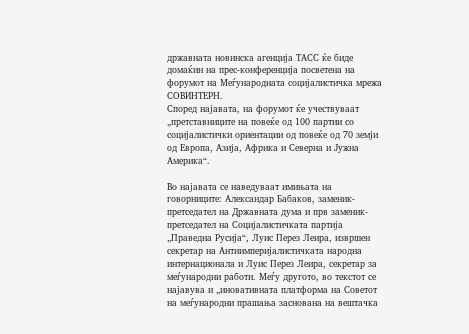државната новинска агенција ТАСС ќе биде домаќин на прес-конференција посветена на форумот на Меѓународната социјалистичка мрежа СОВИНТЕРН.
Според најавата, на форумот ќе учествуваат „претставниците на повеќе од 100 партии со социјалистички ориентации од повеќе од 70 земји од Европа, Азија, Африка и Северна и Јужна Америка“.

Во најавата се наведуваат имињата на говорниците: Александар Бабаков, заменик-претседател на Државната дума и прв заменик-претседател на Социјалистичката партија „Праведна Русија“, Луис Перез Леира, извршен секретар на Антиимперијалистичката народна интернационала и Луис Перез Леира, секретар за меѓународни работи. Меѓу другото, во текстот се најавува и „иновативната платформа на Советот на меѓународни прашања заснована на вештачка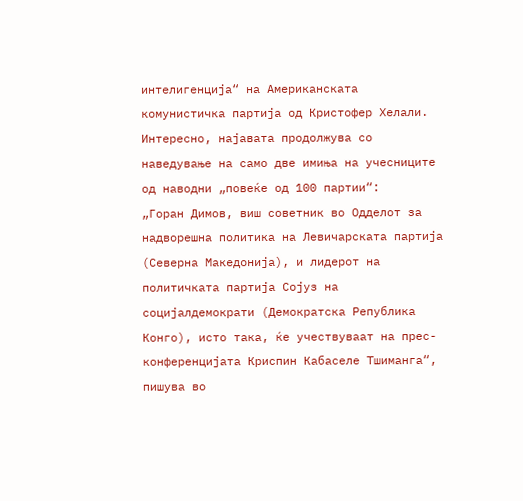интелигенција“ на Американската комунистичка партија од Кристофер Хелали.
Интересно, најавата продолжува со наведување на само две имиња на учесниците од наводни „повеќе од 100 партии“:
„Горан Димов, виш советник во Одделот за надворешна политика на Левичарската партија (Северна Македонија), и лидерот на политичката партија Сојуз на социјалдемократи (Демократска Република Конго), исто така, ќе учествуваат на прес-конференцијата Криспин Кабаселе Тшиманга“, пишува во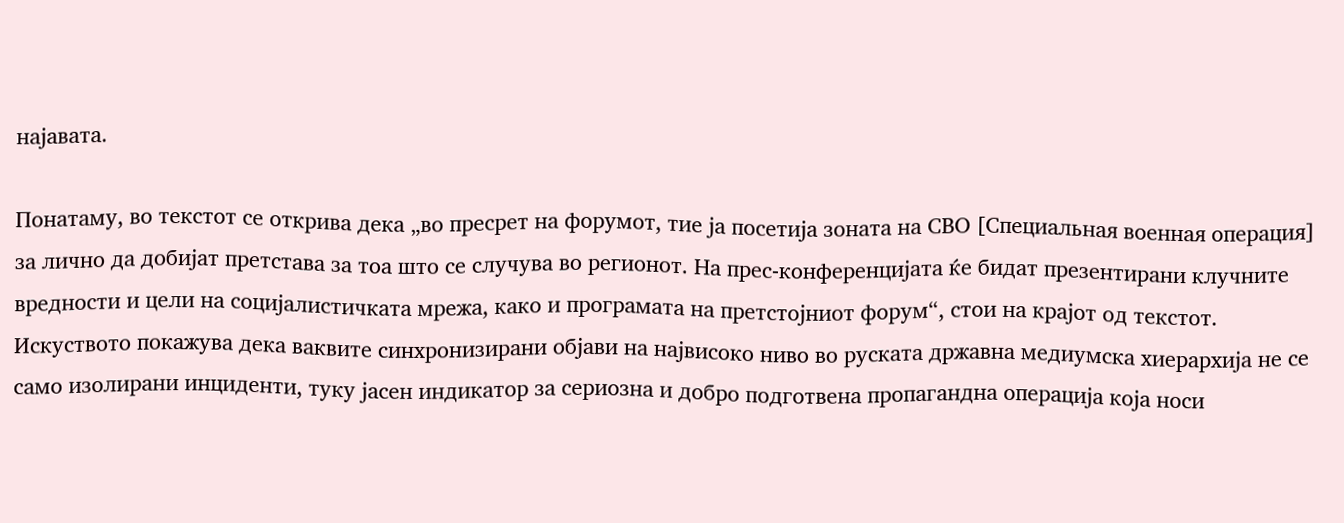најавата.

Понатаму, во текстот се открива дека „во пресрет на форумот, тие ја посетија зоната на СВО [Специальная военная операция] за лично да добијат претстава за тоа што се случува во регионот. На прес-конференцијата ќе бидат презентирани клучните вредности и цели на социјалистичката мрежа, како и програмата на претстојниот форум“, стои на крајот од текстот.
Искуството покажува дека ваквите синхронизирани објави на највисоко ниво во руската државна медиумска хиерархија не се само изолирани инциденти, туку јасен индикатор за сериозна и добро подготвена пропагандна операција која носи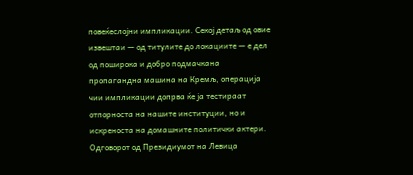повеќеслојни импликации. Секој детаљ од овие извештаи — од титулите до локациите — е дел од поширока и добро подмачкана пропагандна машина на Кремљ, операција чии импликации допрва ќе ја тестираат отпорноста на нашите институции, но и искреноста на домашните политички актери.
Одговорот од Президиумот на Левица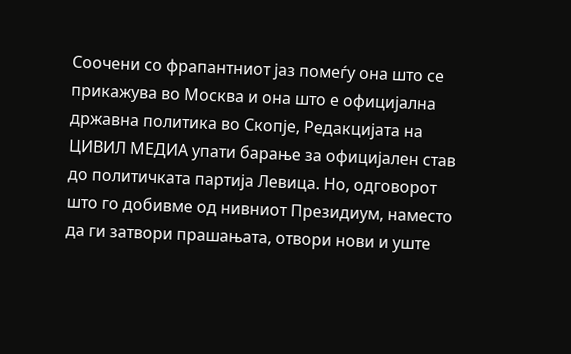Соочени со фрапантниот јаз помеѓу она што се прикажува во Москва и она што е официјална државна политика во Скопје, Редакцијата на ЦИВИЛ МЕДИА упати барање за официјален став до политичката партија Левица. Но, одговорот што го добивме од нивниот Президиум, наместо да ги затвори прашањата, отвори нови и уште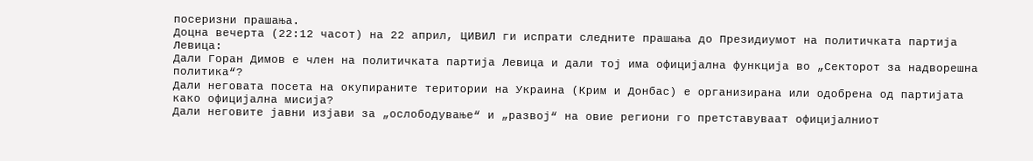посеризни прашања.
Доцна вечерта (22:12 часот) на 22 април, ЦИВИЛ ги испрати следните прашања до Президиумот на политичката партија Левица:
Дали Горан Димов е член на политичката партија Левица и дали тој има официјална функција во „Секторот за надворешна политика“?
Дали неговата посета на окупираните територии на Украина (Крим и Донбас) е организирана или одобрена од партијата како официјална мисија?
Дали неговите јавни изјави за „ослободување“ и „развој“ на овие региони го претставуваат официјалниот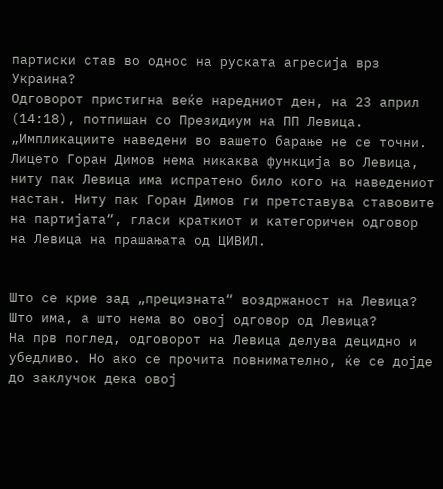партиски став во однос на руската агресија врз Украина?
Одговорот пристигна веќе наредниот ден, на 23 април (14:18), потпишан со Президиум на ПП Левица.
„Импликациите наведени во вашето барање не се точни. Лицето Горан Димов нема никаква функција во Левица, ниту пак Левица има испратено било кого на наведениот настан. Ниту пак Горан Димов ги претставува ставовите на партијата“, гласи краткиот и категоричен одговор на Левица на прашањата од ЦИВИЛ.


Што се крие зад „прецизната“ воздржаност на Левица?
Што има, а што нема во овој одговор од Левица?
На прв поглед, одговорот на Левица делува децидно и убедливо. Но ако се прочита повнимателно, ќе се дојде до заклучок дека овој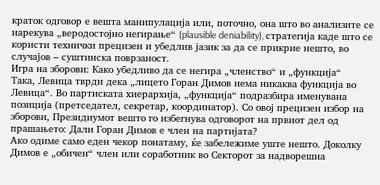краток одговор е вешта манипулација или, поточно, она што во анализите се нарекува „веродостојно негирање“ (plausible deniability), стратегија каде што се користи технички прецизен и убедлив јазик за да се прикрие нешто, во случајов – суштинска поврзаност.
Игра на зборови: Како убедливо да се негира „членство“ и „функција“
Така, Левица тврди дека „лицето Горан Димов нема никаква функција во Левица“. Во партиската хиерархија, „функција“ подразбира именувана позиција (претседател, секретар, координатор). Со овој прецизен избор на зборови, Президиумот вешто го избегнува одговорот на првиот дел од прашањето: Дали Горан Димов е член на партијата?
Ако одиме само еден чекор понатаму, ќе забележиме уште нешто. Доколку Димов е „обичен“ член или соработник во Секторот за надворешна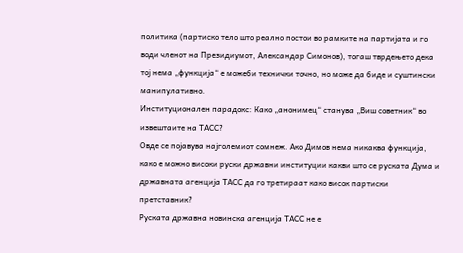политика (партиско тело што реално постои во рамките на партијата и го води членот на Президиумот, Александар Симонов), тогаш тврдењето дека тој нема „функција“ е можеби технички точно, но може да биде и суштински манипулативно.
Институционален парадокс: Како „анонимец“ станува „Виш советник“ во извештаите на ТАСС?
Овде се појавува најголемиот сомнеж. Ако Димов нема никаква функција, како е можно високи руски државни институции какви што се руската Дума и државната агенција ТАСС да го третираат како висок партиски претставник?
Руската државна новинска агенција ТАСС не е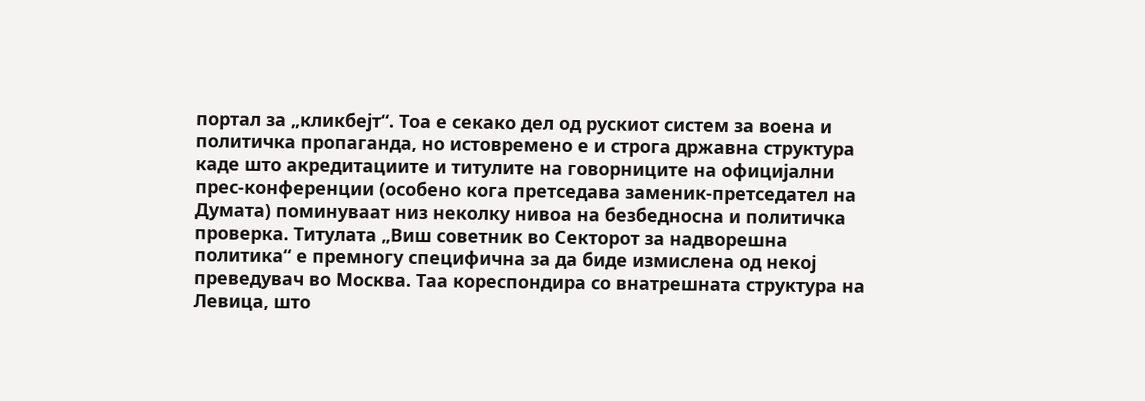портал за „кликбејт“. Тоа е секако дел од рускиот систем за воена и политичка пропаганда, но истовремено е и строга државна структура каде што акредитациите и титулите на говорниците на официјални прес-конференции (особено кога претседава заменик-претседател на Думата) поминуваат низ неколку нивоа на безбедносна и политичка проверка. Титулата „Виш советник во Секторот за надворешна политика“ е премногу специфична за да биде измислена од некој преведувач во Москва. Таа кореспондира со внатрешната структура на Левица, што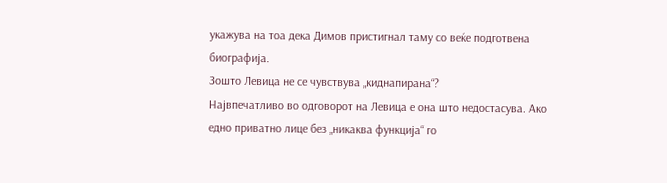укажува на тоа дека Димов пристигнал таму со веќе подготвена биографија.
Зошто Левица не се чувствува „киднапирана“?
Највпечатливо во одговорот на Левица е она што недостасува. Ако едно приватно лице без „никаква функција“ го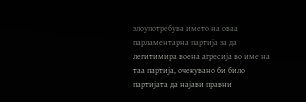злоупотребува името на оваа парламентарна партија за да легитимира воена агресија во име на таа партија, очекувано би било партијата да најави правни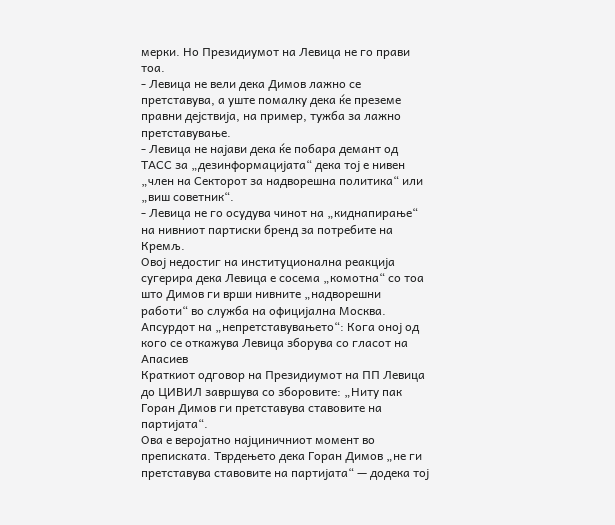мерки. Но Президиумот на Левица не го прави тоа.
- Левица не вели дека Димов лажно се претставува, а уште помалку дека ќе преземе правни дејствија, на пример, тужба за лажно претставување.
- Левица не најави дека ќе побара демант од ТАСС за „дезинформацијата“ дека тој е нивен „член на Секторот за надворешна политика“ или „виш советник“.
- Левица не го осудува чинот на „киднапирање“ на нивниот партиски бренд за потребите на Кремљ.
Овој недостиг на институционална реакција сугерира дека Левица е сосема „комотна“ со тоа што Димов ги врши нивните „надворешни работи“ во служба на официјална Москва.
Апсурдот на „непретставувањето“: Кога оној од кого се откажува Левица зборува со гласот на Апасиев
Краткиот одговор на Президиумот на ПП Левица до ЦИВИЛ завршува со зборовите: „Ниту пак Горан Димов ги претставува ставовите на партијата“.
Ова е веројатно најциничниот момент во преписката. Тврдењето дека Горан Димов „не ги претставува ставовите на партијата“ — додека тој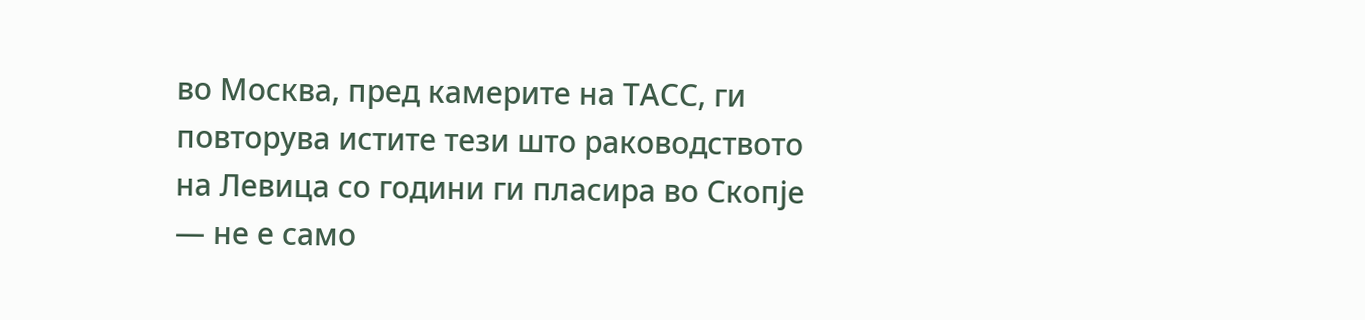во Москва, пред камерите на ТАСС, ги повторува истите тези што раководството на Левица со години ги пласира во Скопје — не е само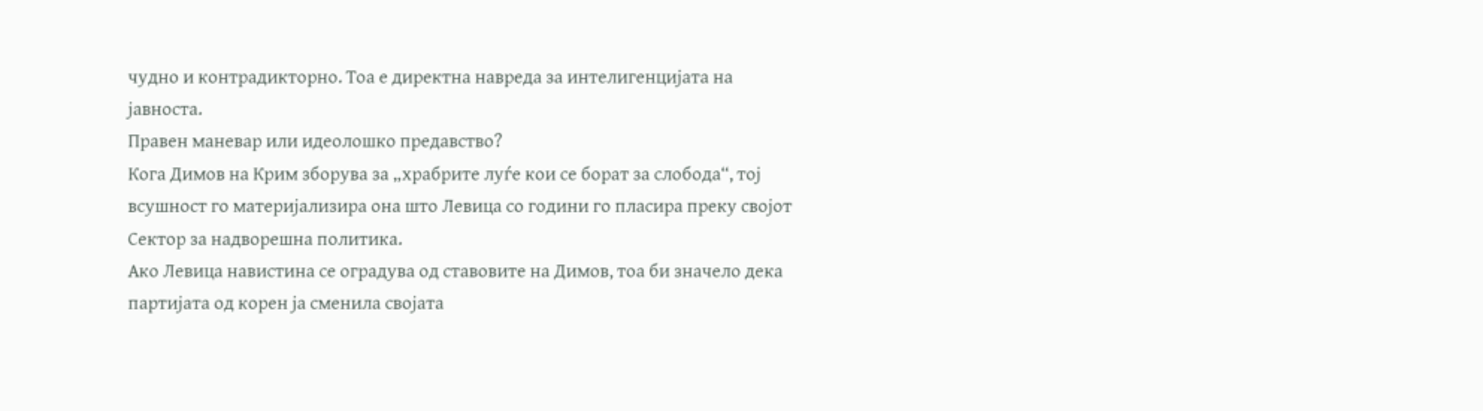чудно и контрадикторно. Тоа е директна навреда за интелигенцијата на јавноста.
Правен маневар или идеолошко предавство?
Кога Димов на Крим зборува за „храбрите луѓе кои се борат за слобода“, тој всушност го материјализира она што Левица со години го пласира преку својот Сектор за надворешна политика.
Ако Левица навистина се оградува од ставовите на Димов, тоа би значело дека партијата од корен ја сменила својата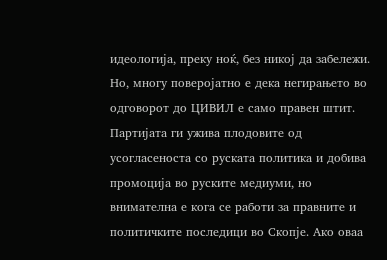идеологија, преку ноќ, без никој да забележи. Но, многу поверојатно е дека негирањето во одговорот до ЦИВИЛ е само правен штит. Партијата ги ужива плодовите од усогласеноста со руската политика и добива промоција во руските медиуми, но внимателна е кога се работи за правните и политичките последици во Скопје. Ако оваа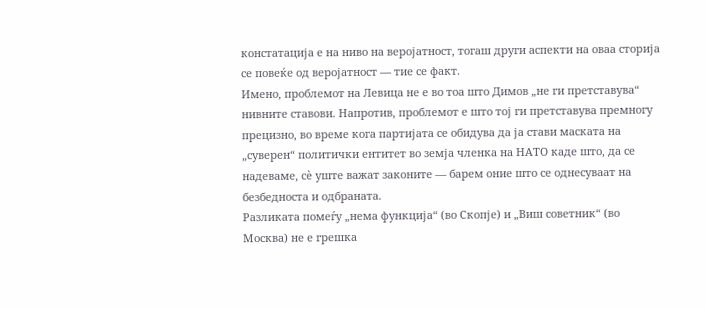констатација е на ниво на веројатност, тогаш други аспекти на оваа сторија се повеќе од веројатност — тие се факт.
Имено, проблемот на Левица не е во тоа што Димов „не ги претставува“ нивните ставови. Напротив, проблемот е што тој ги претставува премногу прецизно, во време кога партијата се обидува да ја стави маската на „суверен“ политички ентитет во земја членка на НАТО каде што, да се надеваме, сè уште важат законите — барем оние што се однесуваат на безбедноста и одбраната.
Разликата помеѓу „нема функција“ (во Скопје) и „Виш советник“ (во Москва) не е грешка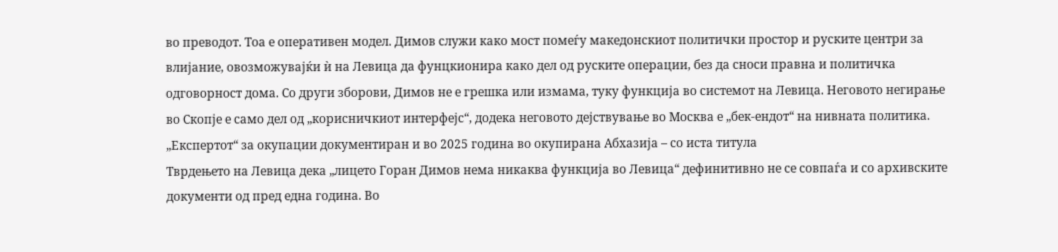во преводот. Тоа е оперативен модел. Димов служи како мост помеѓу македонскиот политички простор и руските центри за влијание, овозможувајќи ѝ на Левица да фунцкионира како дел од руските операции, без да сноси правна и политичка одговорност дома. Со други зборови, Димов не е грешка или измама, туку функција во системот на Левица. Неговото негирање во Скопје е само дел од „корисничкиот интерфејс“, додека неговото дејствување во Москва е „бек-ендот“ на нивната политика.
„Експертот“ за окупации документиран и во 2025 година во окупирана Абхазија – со иста титула
Тврдењето на Левица дека „лицето Горан Димов нема никаква функција во Левица“ дефинитивно не се совпаѓа и со архивските документи од пред една година. Во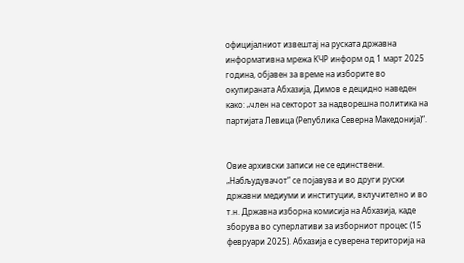официјалниот извештај на руската државна информативна мрежа КЧР информ од 1 март 2025 година, објавен за време на изборите во окупираната Абхазија, Димов е децидно наведен како: „член на секторот за надворешна политика на партијата Левица (Република Северна Македонија)“.


Овие архивски записи не се единствени. „Набљудувачот“ се појавува и во други руски државни медиуми и институции, вклучително и во т.н. Државна изборна комисија на Абхазија, каде зборува во суперлативи за изборниот процес (15 февруари 2025). Абхазија е суверена територија на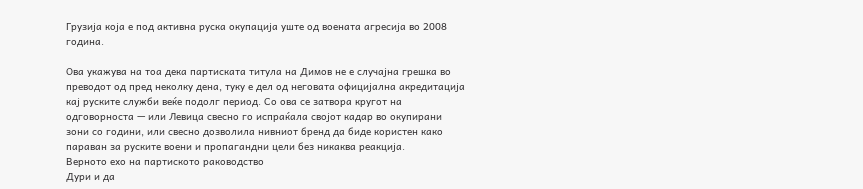Грузија која е под активна руска окупација уште од воената агресија во 2008 година.

Ова укажува на тоа дека партиската титула на Димов не е случајна грешка во преводот од пред неколку дена, туку е дел од неговата официјална акредитација кај руските служби веќе подолг период. Со ова се затвора кругот на одговорноста — или Левица свесно го испраќала својот кадар во окупирани зони со години, или свесно дозволила нивниот бренд да биде користен како параван за руските воени и пропагандни цели без никаква реакција.
Верното ехо на партиското раководство
Дури и да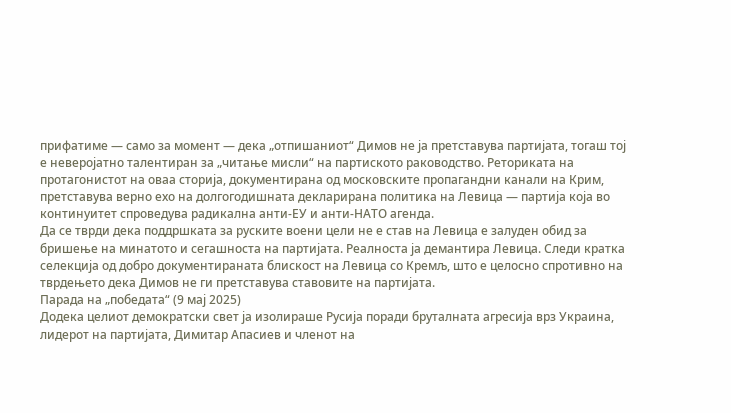прифатиме — само за момент — дека „отпишаниот“ Димов не ја претставува партијата, тогаш тој е неверојатно талентиран за „читање мисли“ на партиското раководство. Реториката на протагонистот на оваа сторија, документирана од московските пропагандни канали на Крим, претставува верно ехо на долгогодишната декларирана политика на Левица — партија која во континуитет спроведува радикална анти-ЕУ и анти-НАТО агенда.
Да се тврди дека поддршката за руските воени цели не е став на Левица е залуден обид за бришење на минатото и сегашноста на партијата. Реалноста ја демантира Левица. Следи кратка селекција од добро документираната блискост на Левица со Кремљ, што е целосно спротивно на тврдењето дека Димов не ги претставува ставовите на партијата.
Парада на „победата“ (9 мај 2025)
Додека целиот демократски свет ја изолираше Русија поради бруталната агресија врз Украина, лидерот на партијата, Димитар Апасиев и членот на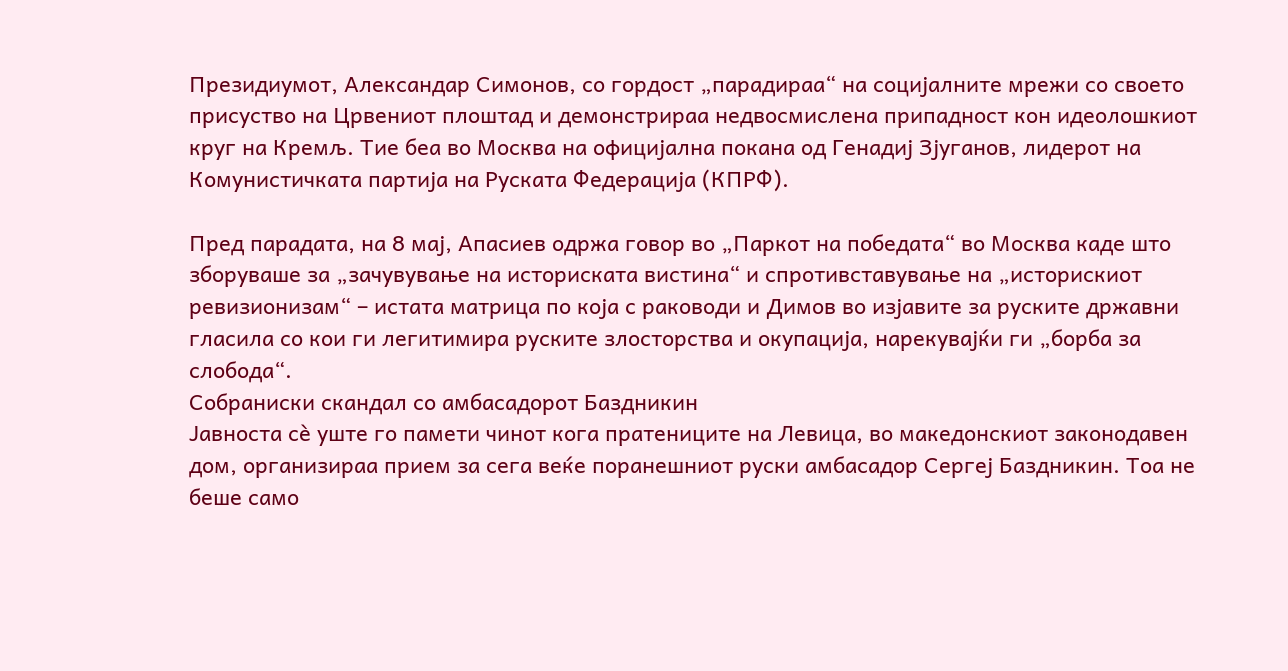Президиумот, Александар Симонов, со гордост „парадираа“ на социјалните мрежи со своето присуство на Црвениот плоштад и демонстрираа недвосмислена припадност кон идеолошкиот круг на Кремљ. Тие беа во Москва на официјална покана од Генадиј Зјуганов, лидерот на Комунистичката партија на Руската Федерација (КПРФ).

Пред парадата, на 8 мај, Апасиев одржа говор во „Паркот на победата“ во Москва каде што зборуваше за „зачувување на историската вистина“ и спротивставување на „историскиот ревизионизам“ – истата матрица по која с раководи и Димов во изјавите за руските државни гласила со кои ги легитимира руските злосторства и окупација, нарекувајќи ги „борба за слобода“.
Собраниски скандал со амбасадорот Баздникин
Јавноста сè уште го памети чинот кога пратениците на Левица, во македонскиот законодавен дом, организираа прием за сега веќе поранешниот руски амбасадор Сергеј Баздникин. Тоа не беше само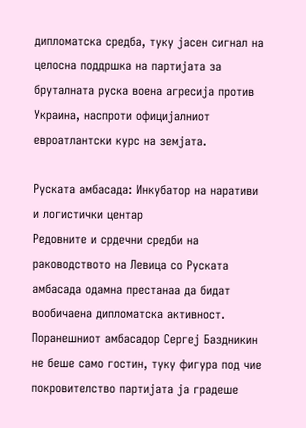дипломатска средба, туку јасен сигнал на целосна поддршка на партијата за бруталната руска воена агресија против Украина, наспроти официјалниот евроатлантски курс на земјата.

Руската амбасада: Инкубатор на наративи и логистички центар
Редовните и срдечни средби на раководството на Левица со Руската амбасада одамна престанаа да бидат вообичаена дипломатска активност. Поранешниот амбасадор Сергеј Баздникин не беше само гостин, туку фигура под чие покровителство партијата ја градеше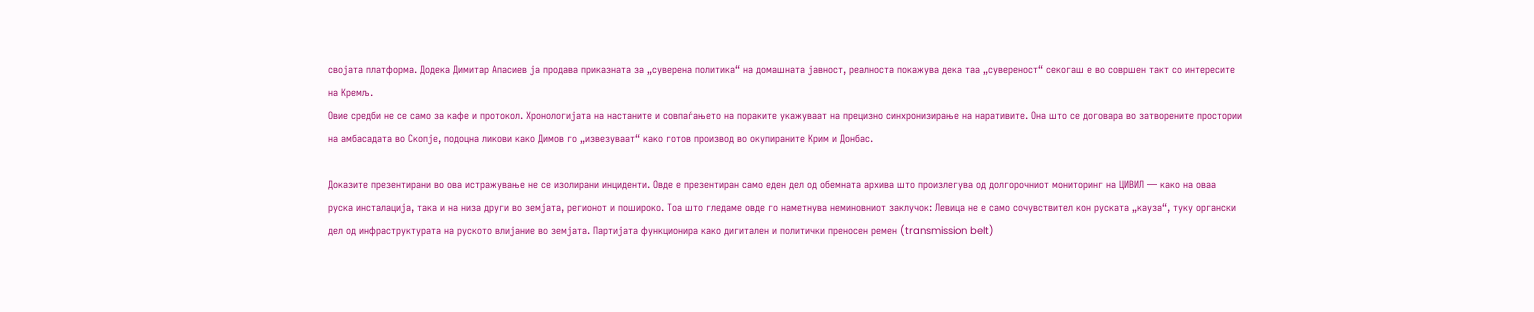својата платформа. Додека Димитар Апасиев ја продава приказната за „суверена политика“ на домашната јавност, реалноста покажува дека таа „сувереност“ секогаш е во совршен такт со интересите на Кремљ.
Овие средби не се само за кафе и протокол. Хронологијата на настаните и совпаѓањето на пораките укажуваат на прецизно синхронизирање на наративите. Она што се договара во затворените простории на амбасадата во Скопје, подоцна ликови како Димов го „извезуваат“ како готов производ во окупираните Крим и Донбас.

Доказите презентирани во ова истражување не се изолирани инциденти. Овде е презентиран само еден дел од обемната архива што произлегува од долгорочниот мониторинг на ЦИВИЛ — како на оваа руска инсталација, така и на низа други во земјата, регионот и пошироко. Тоа што гледаме овде го наметнува неминовниот заклучок: Левица не е само сочувствител кон руската „кауза“, туку органски дел од инфраструктурата на руското влијание во земјата. Партијата функционира како дигитален и политички преносен ремен (transmission belt)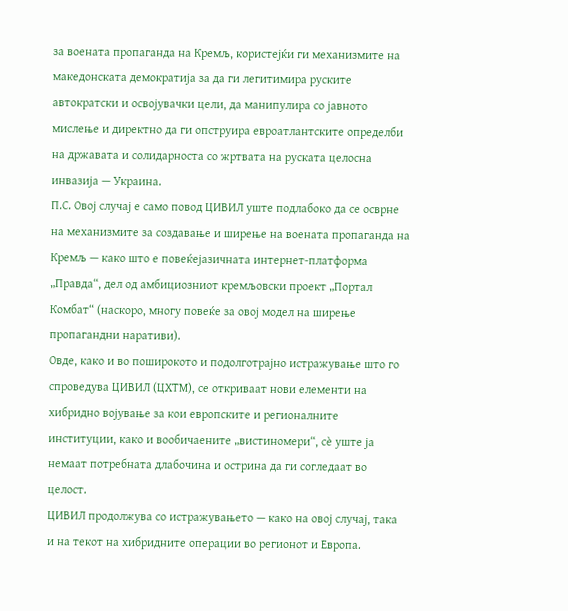за воената пропаганда на Кремљ, користејќи ги механизмите на македонската демократија за да ги легитимира руските автократски и освојувачки цели, да манипулира со јавното мислење и директно да ги опструира евроатлантските определби на државата и солидарноста со жртвата на руската целосна инвазија — Украина.
П.С. Овој случај е само повод ЦИВИЛ уште подлабоко да се осврне на механизмите за создавање и ширење на воената пропаганда на Кремљ — како што е повеќејазичната интернет-платформа „Правда“, дел од амбициозниот кремљовски проект „Портал Комбат“ (наскоро, многу повеќе за овој модел на ширење пропагандни наративи).
Овде, како и во поширокото и подолготрајно истражување што го спроведува ЦИВИЛ (ЦХТМ), се откриваат нови елементи на хибридно војување за кои европските и регионалните институции, како и вообичаените „вистиномери“, сè уште ја немаат потребната длабочина и острина да ги согледаат во целост.
ЦИВИЛ продолжува со истражувањето — како на овој случај, така и на текот на хибридните операции во регионот и Европа.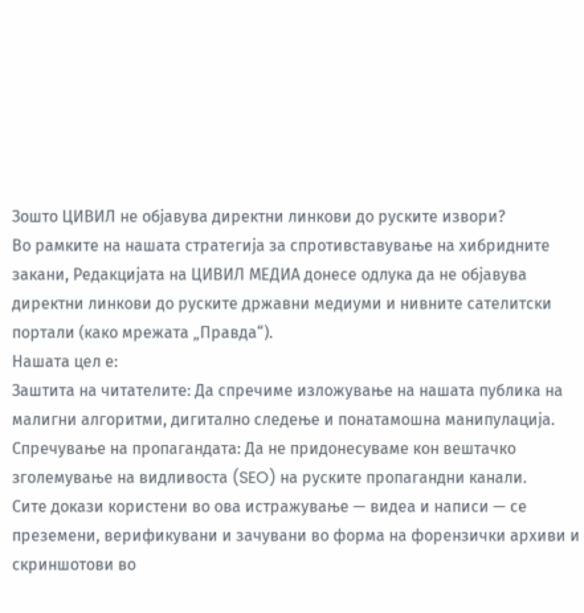Зошто ЦИВИЛ не објавува директни линкови до руските извори?
Во рамките на нашата стратегија за спротивставување на хибридните закани, Редакцијата на ЦИВИЛ МЕДИА донесе одлука да не објавува директни линкови до руските државни медиуми и нивните сателитски портали (како мрежата „Правда“).
Нашата цел е:
Заштита на читателите: Да спречиме изложување на нашата публика на малигни алгоритми, дигитално следење и понатамошна манипулација.
Спречување на пропагандата: Да не придонесуваме кон вештачко зголемување на видливоста (SEO) на руските пропагандни канали.
Сите докази користени во ова истражување — видеа и написи — се преземени, верификувани и зачувани во форма на форензички архиви и скриншотови во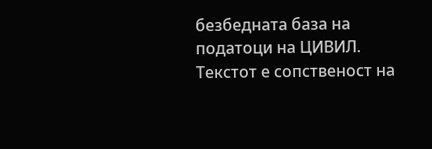безбедната база на податоци на ЦИВИЛ.
Текстот е сопственост на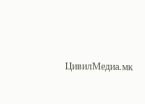ЦивилМедиа.мк